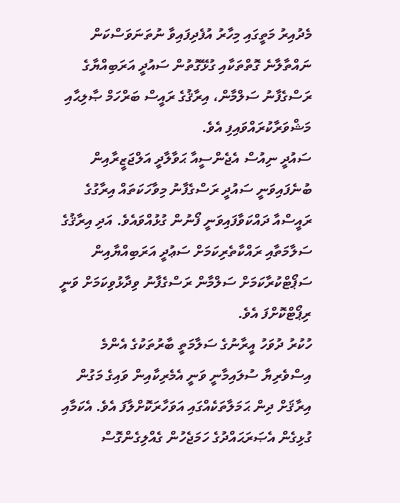މެދުއިރު މަތީގައި މިހާރު އުފެދިފައިވާ ނުތަނަވަސްކަން ނައްތާލާނެ ގޮތްތަކާއި ގުޅޭގޮތުން ސައުދީ އަރަބިއްޔާގެ ރަސްގެފާނު ސަލްމާން، އިރާޤުގެ ރައީސް ބަރްހަމް ޞާލިޙާއި މަޝްވަރާކުރައްވައިފި އެވެ.
ސައުދީ ނިއުސް އެޖެންސީއާ ޙަވާލާދީ އަލްޖަޒީރާއިން ބުނެފައިވަނީ ސައުދީ ރަސްގެފާނު މިވާހަކަތައް އިރާގުގެ ރައީސްއާ ދައްކަވާފައިވަނީ ފޯނުން ގުޅުއްވައެވެ. އަދި އިރާޤުގެ ސަލާމަތާއި ރައްކާތެރިކަމަށް ސަޢުދީ އަރަބިއްޔާއިން ސަޕޯޓްކުރާކަމަށް ސަލްމާން ރަސްގެފާނު ވިދާޅުވިކަމަށް ވަނީ ރިޕޯޓްކޮށްފަ އެވެ.
ހުކުރު ދުވަހު އީރާނުގެ ސަލާމަތީ ބާރުތަކުގެ އެންމެ އިސްވެރިޔާ ސުލައިމާނީ ވަނީ އެމެރިކާއިން ވައިގެ މަގުން އިރާޤަށް ދިން ޙަމަލާތަކެއްގައި އަވަހާރަކޮށްލާފަ އެވެ. އެކަމާއި ގުޅިގެން އެޞަރަޙައްދުގެ ހަމަޖެހުން ގެއްލިގެންގޮސް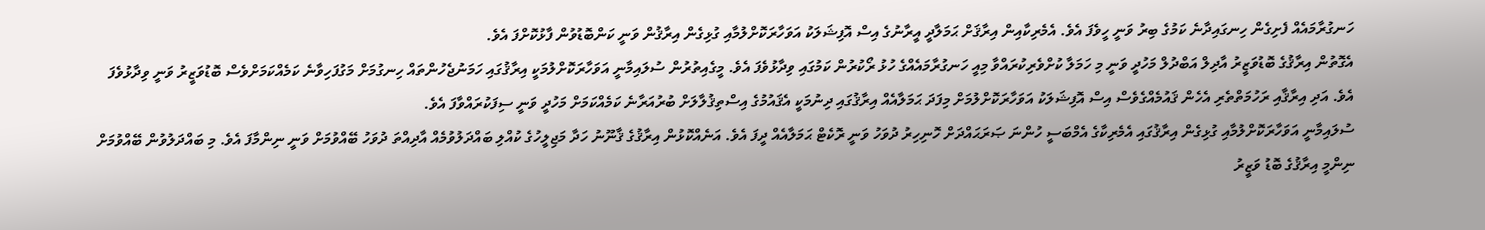ހަނގުރާމައެއް ފެށިގެން ހިނގައިދާނެ ކަމުގެ ބިރު ވަނީ ހީވެފަ އެވެ. އެމެރިކާއިން އިރާޤަށް ޙަމަލާދީ އީރާނުގެ އިސް އޮފިޝަލަކު އަވަހާރަކޮށްލުމާއި ގުޅިގެން އިރާޤުން ވަނީ ކަންބޮޑުވުން ފާޅުކޮށްފަ އެވެ.
އެގޮތުން އިރާޤުގެ ބޮޑުވަޒީރު އާދިލް އަބްދުލް މަހުދީ ވަނީ މި ހަމަލާ ކުށްވެރިކުރައްވާ މިއީ ހަނގުރާމައެއްގެ ހުޅު ރޯކުރުން ކަމުގައި ވިދާޅުވެފަ އެވެ. މީގެއިތުރުން ސުލައިމާނީ އަވަހާރަކޮށްލުމަކީ އިރާޤުގައި ހަމަނުޖެހުންތައް ހިނގުމަށް މަގުފަހިވާނެ ކަމެއްކަމަށްވެސް ބޮޑުވަޒީރު ވަނީ ވިދާޅުވެފަ އެވެ. އަދި އިރާޤާއި ރަހުމަތްތެރި އެހެން ޤައުމެއްގެވެސް އިސް އޮފިޝަލަކު އަވަހާރަކޮށްލުމަށް މިފަދަ ޙަމަލާއެއް އިރާޤުގައި ދިނުމަކީ އެޤައުމުގެ އިސްތިޤުލާލަށް ބުރުއަރާނެ ކަމެއްކަމަށް މަހުދީ ވަނީ ސިފަކުރައްވާފަ އެވެ.
ސުލައިމާނީ އަވަހާރަކޮށްލުމާއި ގުޅިގެން އިރާޤުގައި އެމެރިކާގެ އެމްބަސީ ހުންނަ ޞަރަޙައްދަށް ހޮނިހިރު ދުވަހު ވަނީ ރޮކެޓް ޙަމަލާއެއް ދީފަ އެވެ. އަނެއްކޮޅުން އިރާޤުގެ ޤާނޫނު ހަދާ މަޖިލީހުގެ ކުއްލި ބައްދަލުވުމެއް އާދިއްތަ ދުވަހު ބޭއްވުމަށް ވަނީ ނިންމާފަ އެވެ. މި ބައްދަލުވުން ބޭއްވުމަށް ނިންމީ އިރާޤުގެ ބޮޑު ވަޒީރު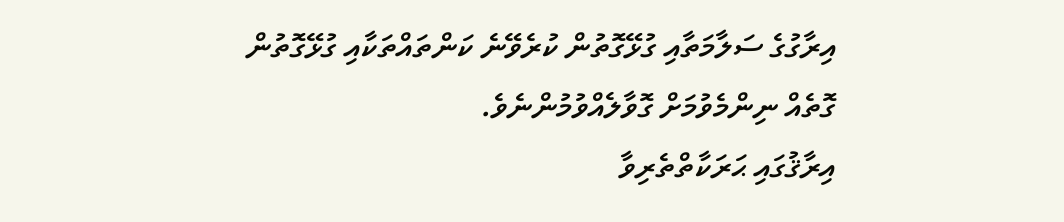އިރާގުގެ ސަލާމަތާއި ގުޅޭގޮތުން ކުރެވޭނެ ކަންތައްތަކާއި ގުޅޭގޮތުން ގޮތެއް ނިންމެވުމަށް ގޮވާލެއްވުމުންނެވެ.
އިރާޤުގައި ޙަރަކާތްތެރިވާ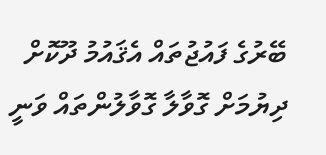ބޭރުގެ ފައުޖުތައް އެޤައުމު ދޫކޮށް ދިޔުމަށް ގޮވާލާ ގޮވާލުންތައް ވަނީ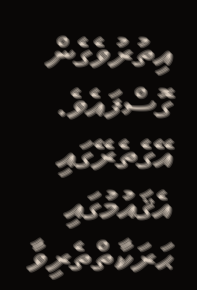އިތުރުވެގެން ގޮސްފައެވެ. އޭގެތެރޭގައި އެޤައުމުގައި ޙަރަކާތްތެރިވާ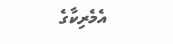އެމެރިކާގެ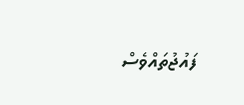ފައުޖުތައްވެސް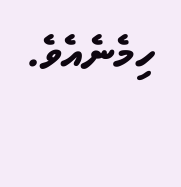ހިމެނެއެވެ.